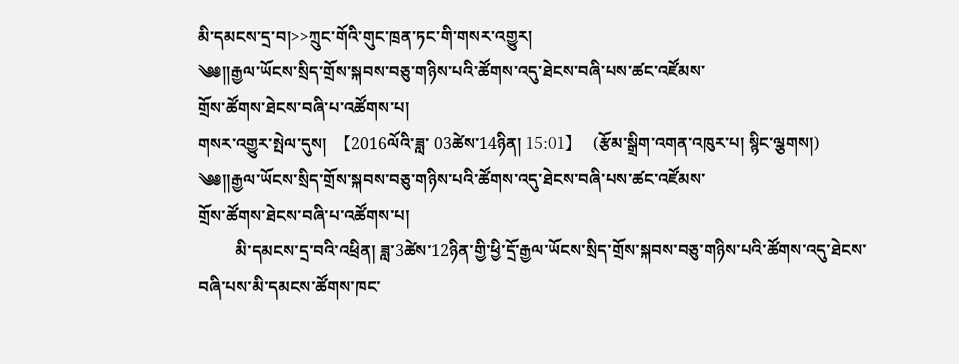མི་དམངས་དྲ་བ།>>ཀྲུང་གོའི་གུང་ཁྲན་ཏང་གི་གསར་འགྱུར།
༄༅།།རྒྱལ་ཡོངས་སྲིད་གྲོས་སྐབས་བཅུ་གཉིས་པའི་ཚོགས་འདུ་ཐེངས་བཞི་པས་ཚང་འཛོམས་
གྲོས་ཚོགས་ཐེངས་བཞི་པ་འཚོགས་པ།
གསར་འགྱུར་སྤེལ་དུས།  【2016ལོའི་ཟླ་ 03ཚེས་14ཉིན། 15:01】   (རྩོམ་སྒྲིག་འགན་འཁུར་པ། སྙིང་ལྕགས།)
༄༅།།རྒྱལ་ཡོངས་སྲིད་གྲོས་སྐབས་བཅུ་གཉིས་པའི་ཚོགས་འདུ་ཐེངས་བཞི་པས་ཚང་འཛོམས་
གྲོས་ཚོགས་ཐེངས་བཞི་པ་འཚོགས་པ།
         མི་དམངས་དྲ་བའི་འཕྲིན། ཟླ་3ཚེས་12ཉིན་གྱི་ཕྱི་དྲོ་རྒྱལ་ཡོངས་སྲིད་གྲོས་སྐབས་བཅུ་གཉིས་པའི་ཚོགས་འདུ་ཐེངས་བཞི་པས་མི་དམངས་ཚོགས་ཁང་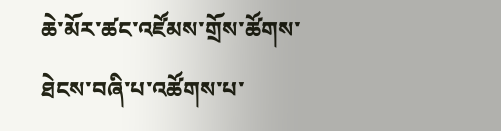ཆེ་མོར་ཚང་འཛོམས་གྲོས་ཚོགས་ཐེངས་བཞི་པ་འཚོགས་པ་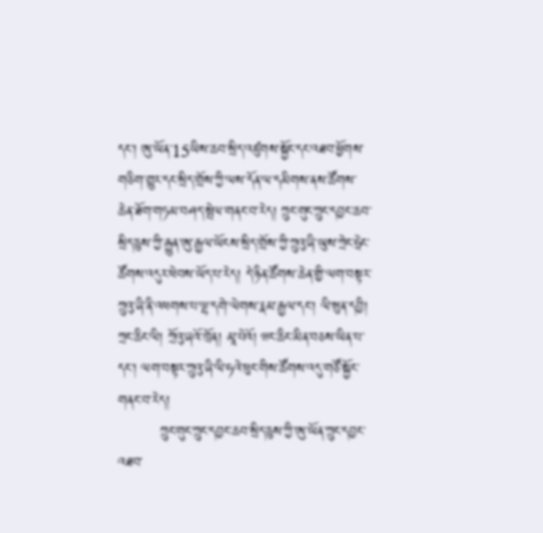དང་། ཨུ་ཡོན་15ཡིས་ཆབ་སྲིད་འཛུགས་སྐྱོང་དང་འཐབ་ཕྱོགས་གཅིག་གྱུར་དང་སྲིད་གྲོས་ཀྱི་ལས་དོན་ལ་དམིགས་ནས་ཚོགས་ཆེན་ཐོག་གཏམ་བཤད་སྤེལ་གནང་བ་རེད། ཀྲུང་གུང་ཀྲུང་དབྱང་ཆབ་སྲིད་ཅུས་ཀྱི་རྒྱུན་ཨུ་རྒྱལ་ཡོངས་སྲིད་གྲོས་ཀྱི་ཀྲུའུ་ཞི་ཡུས་ཀྲེང་ཧྲེང་ཚོགས་འདུར་ཕེབས་ཡོད་པ་རེད། དེ་ཉིན་ཚོགས་ཆེན་གྱི་ལག་བསྟར་ཀྲུའུ་ཞི་ནི་འཕགས་པ་ལྷ་དགེ་ལེགས་རྣམ་རྒྱལ་དང་། ལི་ཝུན་དབྱི། ཀྲང་ཆིང་ལི། ཀྲོའུ་ཞའོ་ཁྲོན། མཱ་པེའོ། ཝང་ཆིང་མིན་བཅས་ཡིན་པ་དང་། ལག་བསྟར་ཀྲུའུ་ཞི་ལི་ཧའེ་ཕུང་གིས་ཚོགས་འདུ་གཙོ་སྐྱོང་གནང་བ་རེད།
         ཀྲུང་གུང་ཀྲུང་དབྱང་ཆབ་སྲིད་ཅུས་ཀྱི་ཨུ་ཡོན་ཀྲུང་དབྱང་འཐབ་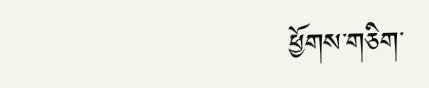ཕྱོགས་གཅིག་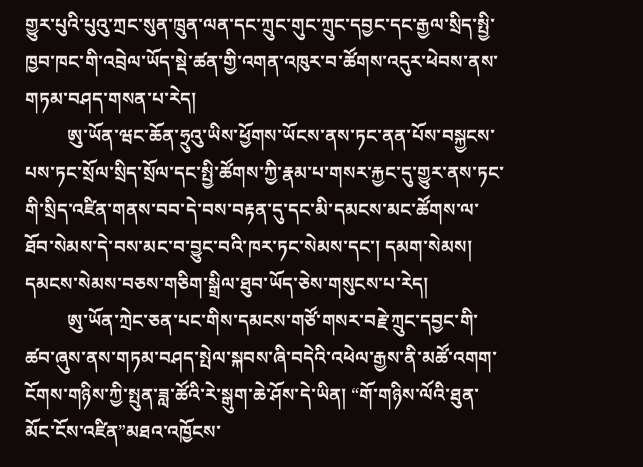གྱུར་པུའི་པུའུ་ཀྲང་སུན་ཁྲུན་ལན་དང་ཀྲུང་གུང་ཀྲུང་དབྱང་དང་རྒྱལ་སྲིད་སྤྱི་ཁྱབ་ཁང་གི་འབྲེལ་ཡོད་སྡེ་ཚན་གྱི་འགན་འཁུར་བ་ཚོགས་འདུར་ཕེབས་ནས་གཏམ་བཤད་གསན་པ་རེད།
         ཨུ་ཡོན་ཝང་ཆོན་ཧྲུའུ་ཡིས་ཕྱོགས་ཡོངས་ནས་ཏང་ནན་པོས་བསྐྱངས་པས་ཏང་སྲོལ་སྲིད་སྲོལ་དང་སྤྱི་ཚོགས་ཀྱི་རྣམ་པ་གསར་རྐྱང་དུ་གྱུར་ནས་ཏང་གི་སྲིད་འཛིན་གནས་བབ་དེ་བས་བརྟན་དུ་དང་མི་དམངས་མང་ཚོགས་ལ་ཐོབ་སེམས་དེ་བས་མང་བ་བྱུང་བའི་ཁར་ཏང་སེམས་དང་། དམག་སེམས། དམངས་སེམས་བཅས་གཅིག་སྒྲིལ་ཐུབ་ཡོད་ཅེས་གསུངས་པ་རེད།
         ཨུ་ཡོན་ཀྲེང་ཅན་པང་གིས་དམངས་གཙོ་གསར་བརྗེ་ཀྲུང་དབྱང་གི་ཚབ་ཞུས་ནས་གཏམ་བཤད་སྤེལ་སྐབས་ཞི་བདེའི་འཕེལ་རྒྱས་ནི་མཚོ་འགག་ངོགས་གཉིས་ཀྱི་སྤུན་ཟླ་ཚོའི་རེ་སྒུག་ཆེ་ཤོས་དེ་ཡིན། “གོ་གཉིས་ལོའི་ཐུན་མོང་ངོས་འཛིན”མཐའ་འཁྱོངས་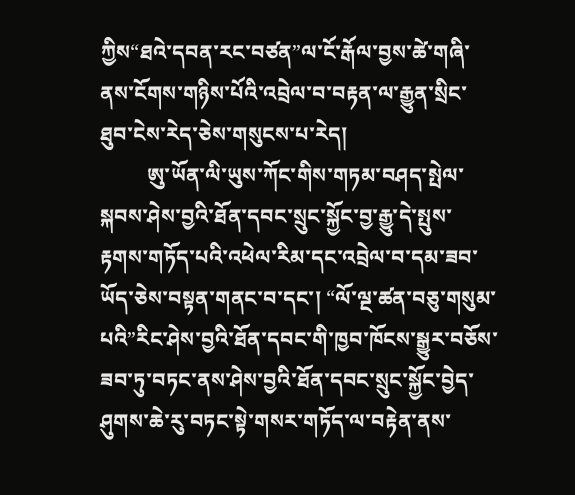ཀྱིས“ཐའེ་དབན་རང་བཙན”ལ་ངོ་རྒོལ་བྱས་ཚེ་གཞི་ནས་ངོགས་གཉིས་པོའི་འབྲེལ་བ་བརྟན་ལ་རྒྱུན་སྲིང་ཐུབ་ངེས་རེད་ཅེས་གསུངས་པ་རེད།
         ཨུ་ཡོན་ལི་ཡུས་ཀོང་གིས་གཏམ་བཤད་སྤེལ་སྐབས་ཤེས་བྱའི་ཐོན་དབང་སྲུང་སྐྱོང་བྱ་རྒྱུ་དེ་སྤུས་རྟགས་གཏོད་པའི་འཕེལ་རིམ་དང་འབྲེལ་བ་དམ་ཟབ་ཡོད་ཅེས་བསྟན་གནང་བ་དང་། “ལོ་ལྔ་ཚན་བཅུ་གསུམ་པའི”རིང་ཤེས་བྱའི་ཐོན་དབང་གི་ཁྱབ་ཁོངས་སྒྱུར་བཅོས་ཟབ་ཏུ་བཏང་ནས་ཤེས་བྱའི་ཐོན་དབང་སྲུང་སྐྱོང་བྱེད་ཤུགས་ཆེ་རུ་བཏང་སྟེ་གསར་གཏོད་ལ་བརྟེན་ནས་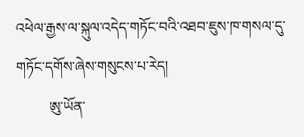འཕེལ་རྒྱས་ལ་སྐུལ་འདེད་གཏོང་བའི་འཐབ་ཇུས་ཁ་གསལ་དུ་གཏོང་དགོས་ཞེས་གསུངས་པ་རེད།
         ཨུ་ཡོན་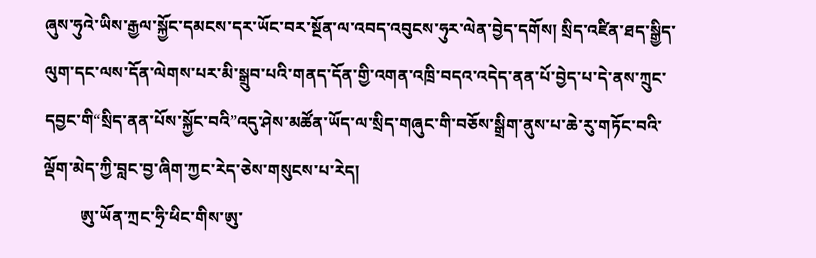ཞུས་ཧུའེ་ཡིས་རྒྱལ་སྐྱོང་དམངས་དར་ཡོང་བར་སྔོན་ལ་འབད་འབུངས་ཧུར་ལེན་བྱེད་དགོས། སྲིད་འཛིན་ཐད་སྒྱིད་ལུག་དང་ལས་དོན་ལེགས་པར་མི་སྒྲུབ་པའི་གནད་དོན་གྱི་འགན་འཁྲི་བདའ་འདེད་ནན་པོ་བྱེད་པ་དེ་ནས་ཀྲུང་དབྱང་གི“སྲིད་ནན་པོས་སྐྱོང་བའི”འདུ་ཤེས་མཚོན་ཡོད་ལ་སྲིད་གཞུང་གི་བཅོས་སྒྲིག་ནུས་པ་ཆེ་རུ་གཏོང་བའི་ལྡོག་མེད་ཀྱི་བླང་བྱ་ཞིག་ཀྱང་རེད་ཅེས་གསུངས་པ་རེད།
         ཨུ་ཡོན་ཀྲང་ཧྲི་ཕིང་གིས་ཨུ་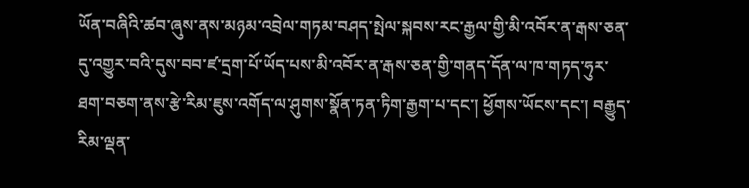ཡོན་བཞིའི་ཚབ་ཞུས་ནས་མཉམ་འབྲེལ་གཏམ་བཤད་སྤེལ་སྐབས་རང་རྒྱལ་གྱི་མི་འབོར་ན་རྒས་ཅན་དུ་འགྱུར་བའི་དུས་བབ་ཛ་དྲག་པོ་ཡོད་པས་མི་འབོར་ན་རྒས་ཅན་གྱི་གནད་དོན་ལ་ཁ་གཏད་ཧུར་ཐག་བཅག་ནས་རྩེ་རིམ་ཇུས་འགོད་ལ་ཤུགས་སྣོན་ཏན་ཏིག་རྒྱག་པ་དང་། ཕྱོགས་ཡོངས་དང་། བརྒྱུད་རིམ་ལྡན་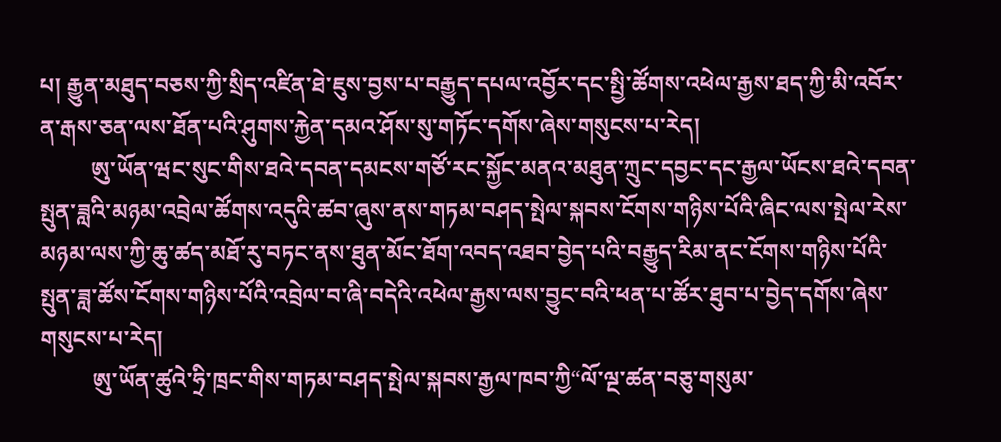པ། རྒྱུན་མཐུད་བཅས་ཀྱི་སྲིད་འཛིན་ཐེ་ཇུས་བྱས་པ་བརྒྱུད་དཔལ་འབྱོར་དང་སྤྱི་ཚོགས་འཕེལ་རྒྱས་ཐད་ཀྱི་མི་འབོར་ན་རྒས་ཅན་ལས་ཐོན་པའི་ཤུགས་རྐྱེན་དམའ་ཤོས་སུ་གཏོང་དགོས་ཞེས་གསུངས་པ་རེད།
         ཨུ་ཡོན་ཝང་སུང་གིས་ཐའེ་དབན་དམངས་གཙོ་རང་སྐྱོང་མནའ་མཐུན་ཀྲུང་དབྱང་དང་རྒྱལ་ཡོངས་ཐའེ་དབན་སྤུན་ཟླའི་མཉམ་འབྲེལ་ཚོགས་འདུའི་ཚབ་ཞུས་ནས་གཏམ་བཤད་སྤེལ་སྐབས་ངོགས་གཉིས་པོའི་ཞིང་ལས་སྤེལ་རེས་མཉམ་ལས་ཀྱི་ཆུ་ཚད་མཐོ་རུ་བཏང་ནས་ཐུན་མོང་ཐོག་འབད་འཐབ་བྱེད་པའི་བརྒྱུད་རིམ་ནང་ངོགས་གཉིས་པོའི་སྤུན་ཟླ་ཚོས་ངོགས་གཉིས་པོའི་འབྲེལ་བ་ཞི་བདེའི་འཕེལ་རྒྱས་ལས་བྱུང་བའི་ཕན་པ་ཚོར་ཐུབ་པ་བྱེད་དགོས་ཞེས་གསུངས་པ་རེད།
         ཨུ་ཡོན་ཚུའེ་ཧྲི་ཁྲང་གིས་གཏམ་བཤད་སྤེལ་སྐབས་རྒྱལ་ཁབ་ཀྱི“ལོ་ལྔ་ཚན་བཅུ་གསུམ་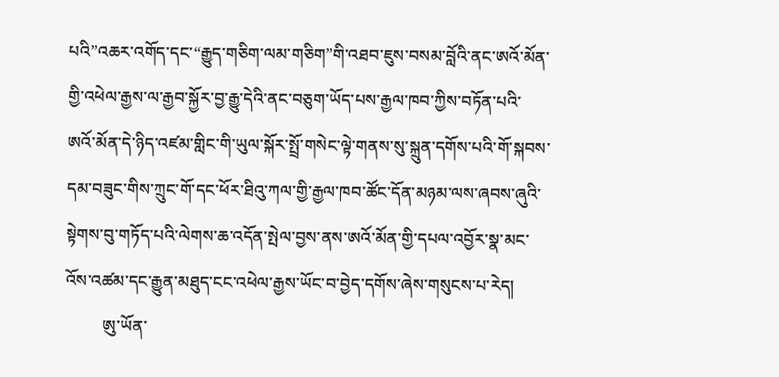པའི”འཆར་འགོད་དང་“རྒྱུད་གཅིག་ལམ་གཅིག”གི་འཐབ་ཇུས་བསམ་བློའི་ནང་ཨའོ་མོན་གྱི་འཕེལ་རྒྱས་ལ་རྒྱབ་སྐྱོར་བྱ་རྒྱུ་དེའི་ནང་བཅུག་ཡོད་པས་རྒྱལ་ཁབ་ཀྱིས་བཏོན་པའི་ཨའོ་མོན་དེ་ཉིད་འཛམ་གླིང་གི་ཡུལ་སྐོར་སྤྲོ་གསེང་ལྟེ་གནས་སུ་སྐྲུན་དགོས་པའི་གོ་སྐབས་དམ་བཟུང་གིས་ཀྲུང་གོ་དང་ཕོར་ཐིའུ་ཀལ་གྱི་རྒྱལ་ཁབ་ཚོང་དོན་མཉམ་ལས་ཞབས་ཞུའི་སྟེགས་བུ་གཏོད་པའི་ལེགས་ཆ་འདོན་སྤེལ་བྱས་ནས་ཨའོ་མོན་གྱི་དཔལ་འབྱོར་སྣ་མང་འོས་འཚམ་དང་རྒྱུན་མཐུད་ངང་འཕེལ་རྒྱས་ཡོང་བ་བྱེད་དགོས་ཞེས་གསུངས་པ་རེད།
         ཨུ་ཡོན་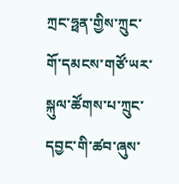ཀྲང་ཧྥན་གྱིས་ཀྲུང་གོ་དམངས་གཙོ་ཡར་སྐུལ་ཚོགས་པ་ཀྲུང་དབྱང་གི་ཚབ་ཞུས་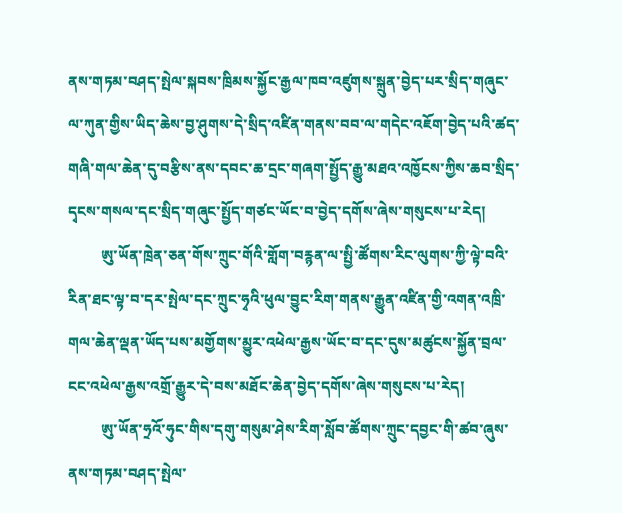ནས་གཏམ་བཤད་སྤེལ་སྐབས་ཁྲིམས་སྐྱོང་རྒྱལ་ཁབ་འཛུགས་སྐྲུན་བྱེད་པར་སྲིད་གཞུང་ལ་ཀུན་གྱིས་ཡིད་ཆེས་བྱ་ཤུགས་དེ་སྲིད་འཛིན་གནས་བབ་ལ་གདེང་འཇོག་བྱེད་པའི་ཚད་གཞི་གལ་ཆེན་དུ་བརྩིས་ནས་དབང་ཆ་དྲང་གཞག་སྤྱོད་རྒྱུ་མཐའ་འཁྱོངས་ཀྱིས་ཆབ་སྲིད་དྭངས་གསལ་དང་སྲིད་གཞུང་སྤྱོད་གཙང་ཡོང་བ་བྱེད་དགོས་ཞེས་གསུངས་པ་རེད།
         ཨུ་ཡོན་ཁྲེན་ཅན་གོས་ཀྲུང་གོའི་གློག་བརྙན་ལ་སྤྱི་ཚོགས་རིང་ལུགས་ཀྱི་ལྟེ་བའི་རིན་ཐང་ལྟ་བ་དར་སྤེལ་དང་ཀྲུང་ཧྭའི་ཕུལ་བྱུང་རིག་གནས་རྒྱུན་འཛིན་གྱི་འགན་འཁྲི་གལ་ཆེན་ལྡན་ཡོད་པས་མགྱོགས་མྱུར་འཕེལ་རྒྱས་ཡོང་བ་དང་དུས་མཚུངས་སྐྱོན་བྲལ་ངང་འཕེལ་རྒྱས་འགྲོ་རྒྱུར་དེ་བས་མཐོང་ཆེན་བྱེད་དགོས་ཞེས་གསུངས་པ་རེད།
         ཨུ་ཡོན་ཧྲའོ་ཧུང་གིས་དགུ་གསུམ་ཤེས་རིག་སློབ་ཚོགས་ཀྲུང་དབྱང་གི་ཚབ་ཞུས་ནས་གཏམ་བཤད་སྤེལ་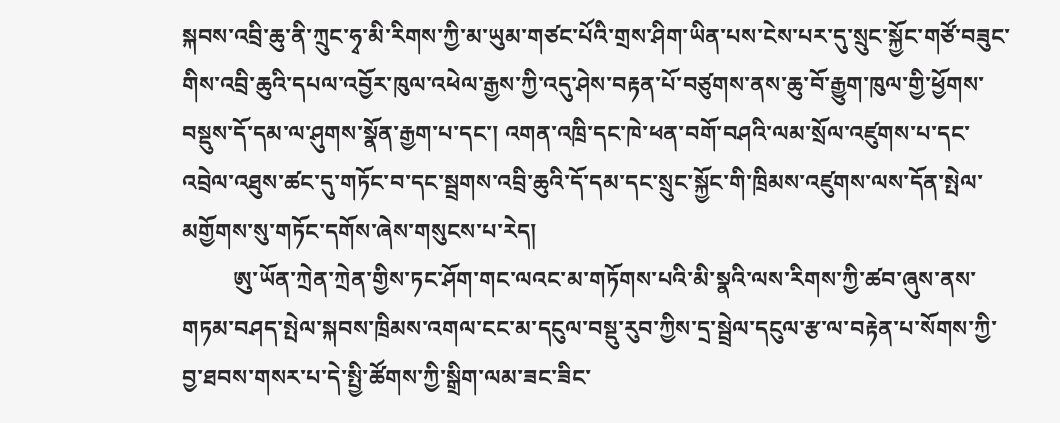སྐབས་འབྲི་ཆུ་ནི་ཀྲུང་ཧྭ་མི་རིགས་ཀྱི་མ་ཡུམ་གཙང་པོའི་གྲས་ཤིག་ཡིན་པས་ངེས་པར་དུ་སྲུང་སྐྱོང་གཙོ་བཟུང་གིས་འབྲི་ཆུའི་དཔལ་འབྱོར་ཁུལ་འཕེལ་རྒྱས་ཀྱི་འདུ་ཤེས་བརྟན་པོ་བཙུགས་ནས་ཆུ་བོ་རྒྱུག་ཁུལ་གྱི་ཕྱོགས་བསྡུས་དོ་དམ་ལ་ཤུགས་སྣོན་རྒྱག་པ་དང་། འགན་འཁྲི་དང་ཁེ་ཕན་བགོ་བཤའི་ལམ་སྲོལ་འཛུགས་པ་དང་འབྲེལ་འཐུས་ཚང་དུ་གཏོང་བ་དང་སྦྲགས་འབྲི་ཆུའི་དོ་དམ་དང་སྲུང་སྐྱོང་གི་ཁྲིམས་འཛུགས་ལས་དོན་སྤེལ་མགྱོགས་སུ་གཏོང་དགོས་ཞེས་གསུངས་པ་རེད།
         ཨུ་ཡོན་ཀྲེན་ཀྲེན་གྱིས་ཏང་ཤོག་གང་ལའང་མ་གཏོགས་པའི་མི་སྣའི་ལས་རིགས་ཀྱི་ཚབ་ཞུས་ནས་གཏམ་བཤད་སྤེལ་སྐབས་ཁྲིམས་འགལ་ངང་མ་དངུལ་བསྡུ་རུབ་ཀྱིས་དྲ་སྦྲེལ་དངུལ་རྩ་ལ་བརྟེན་པ་སོགས་ཀྱི་བྱ་ཐབས་གསར་པ་དེ་སྤྱི་ཚོགས་ཀྱི་སྒྲིག་ལམ་ཟང་ཟིང་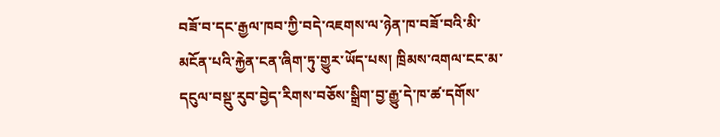བཟོ་བ་དང་རྒྱལ་ཁབ་ཀྱི་བདེ་འཇགས་ལ་ཉེན་ཁ་བཟོ་བའི་མི་མངོན་པའི་རྐྱེན་ངན་ཞིག་ཏུ་གྱུར་ཡོད་པས། ཁྲིམས་འགལ་ངང་མ་དངུལ་བསྡུ་རུབ་བྱེད་རིགས་བཅོས་སྒྲིག་བྱ་རྒྱུ་དེ་ཁ་ཚ་དགོས་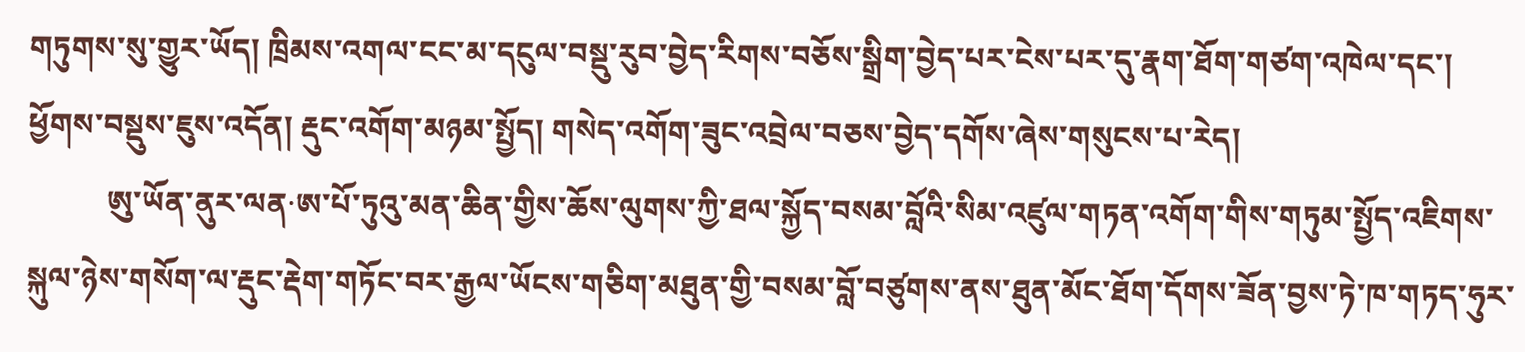གཏུགས་སུ་གྱུར་ཡོད། ཁྲིམས་འགལ་ངང་མ་དངུལ་བསྡུ་རུབ་བྱེད་རིགས་བཅོས་སྒྲིག་བྱེད་པར་ངེས་པར་དུ་རྣག་ཐོག་གཙག་འཁེལ་དང་། ཕྱོགས་བསྡུས་ཇུས་འདོན། རྡུང་འགོག་མཉམ་སྤྱོད། གསེད་འགོག་ཟུང་འབྲེལ་བཅས་བྱེད་དགོས་ཞེས་གསུངས་པ་རེད།
          ཨུ་ཡོན་ནུར་ལན·ཨ་པོ་ཏུའུ་མན་ཆིན་གྱིས་ཆོས་ལུགས་ཀྱི་ཐལ་སྐྱོད་བསམ་བློའི་སིམ་འཛུལ་གཏན་འགོག་གིས་གཏུམ་སྤྱོད་འཇིགས་སྐུལ་ཉེས་གསོག་ལ་རྡུང་རྡེག་གཏོང་བར་རྒྱལ་ཡོངས་གཅིག་མཐུན་གྱི་བསམ་བློ་བཙུགས་ནས་ཐུན་མོང་ཐོག་དོགས་ཟོན་བྱས་ཏེ་ཁ་གཏད་ཧུར་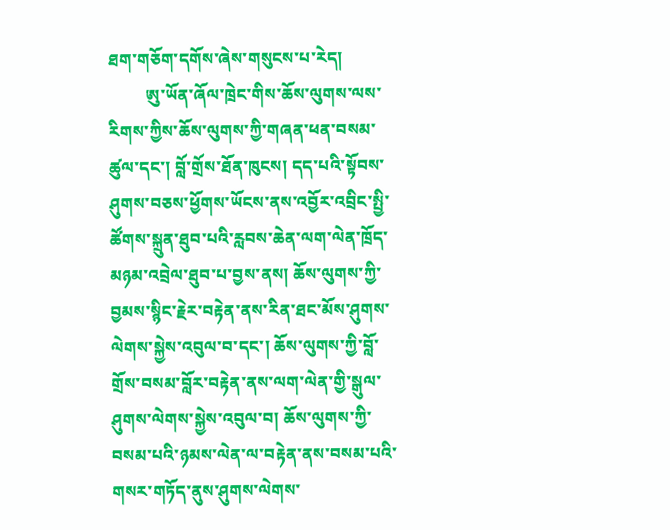ཐག་གཅོག་དགོས་ཞེས་གསུངས་པ་རེད།
         ཨུ་ཡོན་ཞོལ་ཁྲེང་གིས་ཆོས་ལུགས་ལས་རིགས་ཀྱིས་ཆོས་ལུགས་ཀྱི་གཞན་ཕན་བསམ་ཚུལ་དང་། བློ་གྲོས་ཐོན་ཁུངས། དད་པའི་སྟོབས་ཤུགས་བཅས་ཕྱོགས་ཡོངས་ནས་འབྱོར་འབྲིང་སྤྱི་ཚོགས་སྐྲུན་ཐུབ་པའི་རླབས་ཆེན་ལག་ལེན་ཁྲོད་མཉམ་འབྲེལ་ཐུབ་པ་བྱས་ནས། ཆོས་ལུགས་ཀྱི་བྱམས་སྙིང་རྗེར་བརྟེན་ནས་རིན་ཐང་མོས་ཤུགས་ལེགས་སྐྱེས་འབུལ་བ་དང་། ཆོས་ལུགས་ཀྱི་བློ་གྲོས་བསམ་བློར་བརྟེན་ནས་ལག་ལེན་གྱི་སྒུལ་ཤུགས་ལེགས་སྐྱེས་འབུལ་བ། ཆོས་ལུགས་ཀྱི་བསམ་པའི་ཉམས་ལེན་ལ་བརྟེན་ནས་བསམ་པའི་གསར་གཏོད་ནུས་ཤུགས་ལེགས་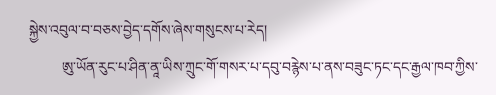སྐྱེས་འབུལ་བ་བཅས་བྱེད་དགོས་ཞེས་གསུངས་པ་རེད།
         ཨུ་ཡོན་རུང་པ་ཤིན་ནཱ་ཡིས་ཀྲུང་གོ་གསར་པ་དབུ་བརྙེས་པ་ནས་བཟུང་ཏང་དང་རྒྱལ་ཁབ་ཀྱིས་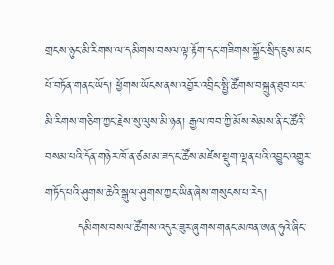གྲངས་ཉུང་མི་རིགས་ལ་དམིགས་བསལ་ལྟ་རྟོག་དང་གཟིགས་སྐྱོང་སྲིད་ཇུས་མང་པོ་བཏོན་གནང་ཡོད། ཕྱོགས་ཡོངས་ནས་འབྱོར་འབྲིང་སྤྱི་ཚོགས་བསྐྲུན་ཐུབ་པར་མི་རིགས་གཅིག་ཀྱང་རྗེས་སུ་ལུས་མི་ཉན། རྒྱལ་ཁབ་ཀྱི་མོས་སེམས་ནི་ང་ཚོའི་བསམ་པའི་དོན་གཉེར་ཁོ་ན་ཙམ་མ་ཟད་ང་ཚོས་མཛེས་སྡུག་ལྡན་པའི་འབྱུང་འགྱུར་གཏོད་པའི་ཤུགས་ཆེའི་སྒུལ་ཤུགས་ཀྱང་ཡིན་ཞེས་གསུངས་པ་རེད།
        དམིགས་བསལ་ཚོགས་འདུར་ཟུར་ཞུགས་གནང་མཁན་ཨན་ཧུའེ་ཞིང་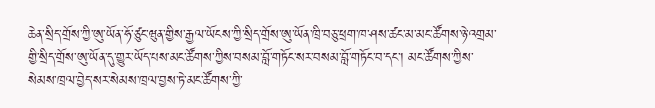ཆེན་སྲིད་གྲོས་ཀྱི་ཨུ་ཡོན་ཧོ་ཙུང་ཝུན་གྱིས་རྒྱལ་ཡོངས་ཀྱི་སྲིད་གྲོས་ཨུ་ཡོན་ཁྲི་བཅུ་ཕྲག་ཁ་ཤས་ཚང་མ་མང་ཚོགས་ཉེ་འགྲམ་གྱི་སྲིད་གྲོས་ཨུ་ཡོན་དུ་གྱུར་ཡོད་པས་མང་ཚོགས་ཀྱིས་བསམ་བློ་གཏོང་སར་བསམ་བློ་གཏོང་བ་དང་། མང་ཚོགས་ཀྱིས་སེམས་ཁྲལ་བྱེད་སར་སེམས་ཁྲལ་བྱས་ཏེ་མང་ཚོགས་ཀྱི་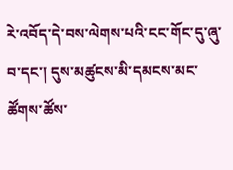རེ་འབོད་དེ་བས་ལེགས་པའི་ངང་གོང་དུ་ཞུ་བ་དང་། དུས་མཚུངས་མི་དམངས་མང་ཚོགས་ཚོས་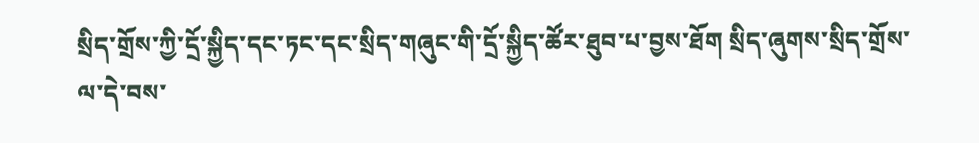སྲིད་གྲོས་ཀྱི་དྲོ་སྐྱིད་དང་ཏང་དང་སྲིད་གཞུང་གི་དྲོ་སྐྱིད་ཚོར་ཐུབ་པ་བྱས་ཐོག སྲིད་ཞུགས་སྲིད་གྲོས་ལ་དེ་བས་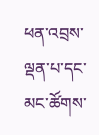ཕན་འབྲས་ལྡན་པ་དང་མང་ཚོགས་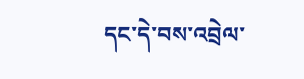དང་དེ་བས་འབྲེལ་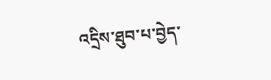འདྲིས་ཐུབ་པ་བྱེད་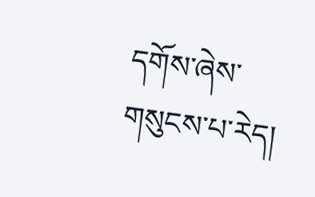དགོས་ཞེས་གསུངས་པ་རེད།